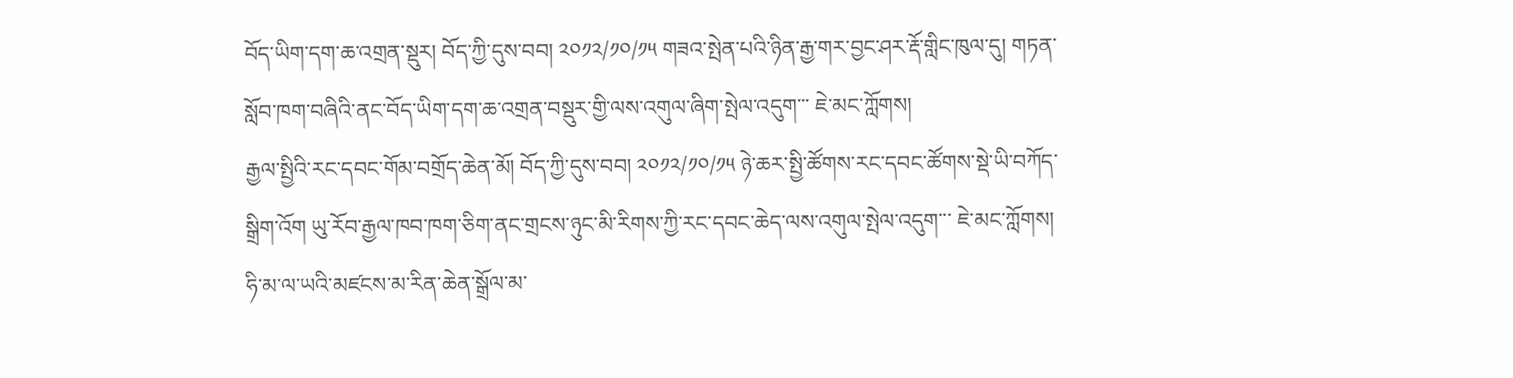བོད་ཡིག་དག་ཆ་འགྲན་སྡུར། བོད་ཀྱི་དུས་བབ། ༢༠༡༢/༡༠/༡༥ གཟའ་སྤེན་པའི་ཉིན་རྒྱ་གར་བྱང་ཤར་རྡོ་གླིང་ཁུལ་དུ། གཏན་སློབ་ཁག་བཞིའི་ནང་བོད་ཡིག་དག་ཆ་འགྲན་བསྡུར་གྱི་ལས་འགུལ་ཞིག་སྤེལ་འདུག་་་ ཇེ་མང་ཀློགས།
རྒྱལ་སྤྱིའི་རང་དབང་གོམ་བགྲོད་ཆེན་མོ། བོད་ཀྱི་དུས་བབ། ༢༠༡༢/༡༠/༡༥ ཉེ་ཆར་སྤྱི་ཚོགས་རང་དབང་ཚོགས་སྡེ་ཡི་བཀོད་སྒྲིག་འོག ཡུ་རོབ་རྒྱལ་ཁབ་ཁག་ཅིག་ནང་གྲངས་ཉུང་མི་རིགས་ཀྱི་རང་དབང་ཆེད་ལས་འགུལ་སྤེལ་འདུག་་་ ཇེ་མང་ཀློགས།
ཧི་མ་ལ་ཡའི་མཛངས་མ་རིན་ཆེན་སྒྲོལ་མ་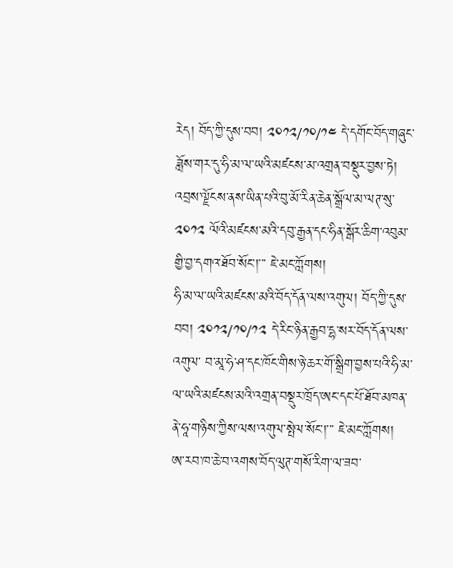རེད། བོད་ཀྱི་དུས་བབ། ༢༠༡༢/༡༠/༡༤ དེ་དགོང་བོད་གཞུང་ཟློས་གར་དུ་ཧི་མ་ལ་ཡའི་མཛངས་མ་འགྲན་བསྡུར་བྱས་ཏེ། འབྲས་ལྗོངས་ནས་ཡིན་པའི་བུ་མོ་རིན་ཆེན་སྒྲོལ་མ་ལཊ་སུ་ ༢༠༡༢ ལོའི་མཛངས་མའི་དབུ་རྒྱན་དང་ཧིན་སྒོར་ཆིག་འབུམ་གྱི་བྱ་དགའ་ཐོབ་སོང་།་་་ ཇེ་མང་ཀློགས།
ཧི་མ་ལ་ཡའི་མཛངས་མའི་བོད་དོན་ལས་འགུལ། བོད་ཀྱི་དུས་བབ། ༢༠༡༢/༡༠/༡༢ དེ་རིང་ཉིན་རྒྱབ་དྷ་སར་བོད་དོན་ལས་འགུལ་ བ་མཱ་ཧེ་ཤ་དང་ཁོང་གིས་ཉེ་ཆར་གོ་སྒྲིག་བྱས་པའི་ཧི་མ་ལ་ཡའི་མཛངས་མའི་འགྲན་བསྡུར་ཁྲོད་ཨང་དང་པོ་ཐོབ་མཁན་ནེ་ཧཱ་གཉིས་ཀྱིས་ལས་འགུལ་སྤེལ་སོང་།་་་ ཇེ་མང་ཀློགས།
ཨ་རབ་ཁ་ཆེ་བ་འགས་བོད་ལུཊ་གསོ་རིག་ལ་ཟབ་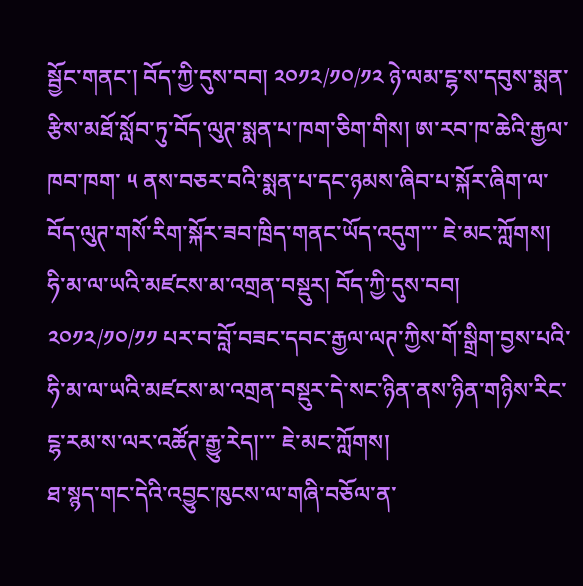སྦྱོང་གནང་། བོད་ཀྱི་དུས་བབ། ༢༠༡༢/༡༠/༡༢ ཉེ་ལམ་ངྷ་ས་དབུས་སྨན་རྩིས་མཐོ་སློབ་ཏུ་བོད་ལུཊ་སྨན་པ་ཁག་ཅིག་གིས། ཨ་རབ་ཁ་ཆེའི་རྒྱལ་ཁབ་ཁག་ ༥ ནས་བཅར་བའི་སྨན་པ་དང་ཉམས་ཞིབ་པ་སྐོར་ཞིག་ལ་བོད་ལུཊ་གསོ་རིག་སྐོར་ཟབ་ཁྲིད་གནང་ཡོད་འདུག་་་ ཇེ་མང་ཀློགས།
ཧི་མ་ལ་ཡའི་མཛངས་མ་འགྲན་བསྡུར། བོད་ཀྱི་དུས་བབ། ༢༠༡༢/༡༠/༡༡ པར་བ་བློ་བཟང་དབང་རྒྱལ་ལཊ་ཀྱིས་གོ་སྒྲིག་བྱས་པའི་ཧི་མ་ལ་ཡའི་མཛངས་མ་འགྲན་བསྡུར་དེ་སང་ཉིན་ནས་ཉིན་གཉིས་རིང་ངྷ་རམ་ས་ལར་འཚོཊ་རྒྱུ་རེད།་་་ ཇེ་མང་ཀློགས།
ཐ་སྙད་གང་དེའི་འབྱུང་ཁུངས་ལ་གཞི་བཅོལ་ན་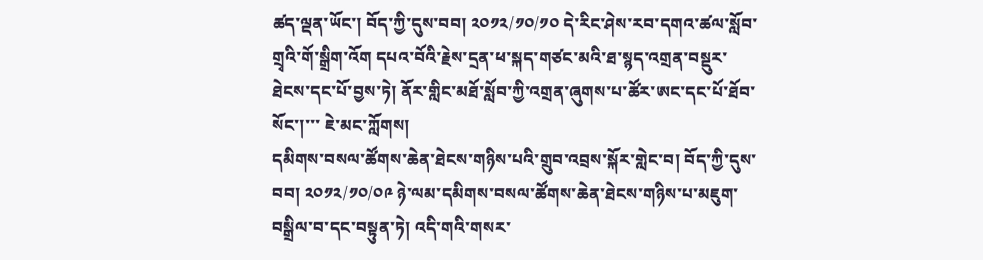ཚད་ལྡན་ཡོང་། བོད་ཀྱི་དུས་བབ། ༢༠༡༢/༡༠/༡༠ དེ་རིང་ཤེས་རབ་དགའ་ཚལ་སློབ་གྲྭའི་གོ་སྒྲིག་འོག དཔའ་བོའི་རྗེས་དྲན་ཕ་སྐད་གཙང་མའི་ཐ་སྙད་འགྲན་བསྡུར་ཐེངས་དང་པོ་བྱས་ཏེ། ནོར་གླིང་མཐོ་སློབ་ཀྱི་འགྲན་ཞུགས་པ་ཚོར་ཨང་དང་པོ་ཐོབ་སོང་།་་་ ཇེ་མང་ཀློགས།
དམིགས་བསལ་ཚོགས་ཆེན་ཐེངས་གཉིས་པའི་གྲུབ་འབྲས་སྐོར་གླེང་བ། བོད་ཀྱི་དུས་བབ། ༢༠༡༢/༡༠/༠༩ ཉེ་ལམ་དམིགས་བསལ་ཚོགས་ཆེན་ཐེངས་གཉིས་པ་མཇུག་བསྒྲིལ་བ་དང་བསྟུན་ཏེ། འདི་གའི་གསར་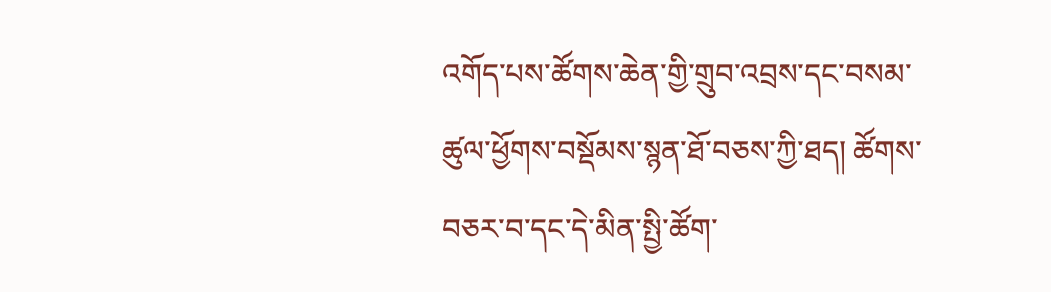འགོད་པས་ཚོགས་ཆེན་གྱི་གྲུབ་འབྲས་དང་བསམ་ཚུལ་ཕྱོགས་བསྡོམས་སྙན་ཐོ་བཅས་ཀྱི་ཐད། ཚོགས་བཅར་བ་དང་དེ་མིན་སྤྱི་ཚོག་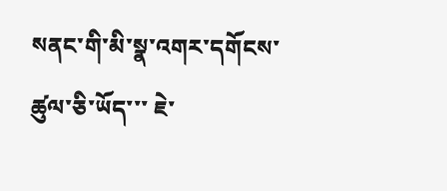སནང་གི་མི་སྣ་འགར་དགོངས་ཚུལ་ཅི་ཡོད་་་ ཇེ་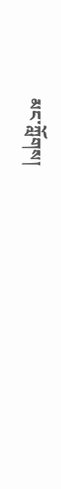མང་ཀློགས།